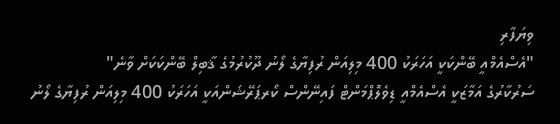ވިޔަފާރި
"އެސްއެމްއީ ބޭންކަކީ އަހަރަކު 400 މިލިއަން ރުފިޔާގެ ލޯނު ދޫކުރުމުގެ ޤާބިލް ބޭންކަކަށް ވާނެ"
ސަރުކާރުގެ އަމާޒަކީ އެސްއެމްއީ ޑިވެލޮޕްމަންޓް ފައިނޭންސް ކޯރޕަރޭޝަންއަކީ އަހަރަކު 400 މިލިއަން ރުފިޔާގެ ލޯނު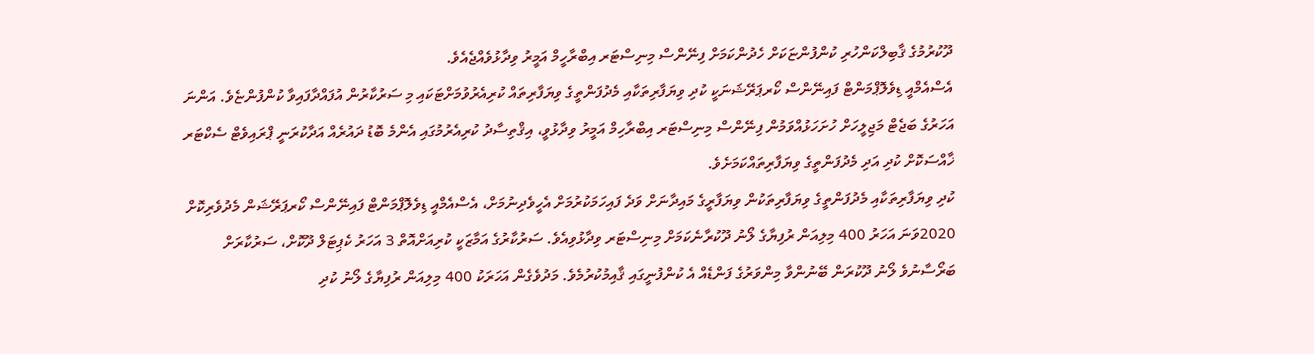ދޫކުރުމުގެ ޤާބިލްކަންހުރި ކުންފުންޏަކަށް ހެދުންކަމަށް ފިނޭންސް މިނިސްޓަރ އިބްރާހީމް އަމީރު ވިދާޅުވެއްޖެއެވެ.
އެސްއެމްއީ ޑިވެލޮޕްމަންޓް ފައިނޭންސް ކޯރޕަރޭޝަނަކީ ކުދި ވިޔަފާރިތަކާއި މެދުފަންތީގެ ވިޔަފާރިތައް ކުރިއެރުވުމަށްޓަކައި މި ސަރުކާރުން އުފައްދާފައިވާ ކުންފުންޏެވެ. އަންނަ އަހަރުގެ ބަޖެޓް މަޖިލީހަށް ހުށަހަޅުއްވަމުން ފިނޭންސް މިނިސްޓަރ އިބްރާހިމް އަމީރު ވިދާޅުވީ، އިޤްތިސާދު ކުރިއެރުމުގައި އެންމެ ބޮޑު ދައުރެއް އަދާކުރަނީ ޕްރައިވެޓް ސެކްޓަރ ޚާއްސަކޮށް ކުދި އަދި މެދުފަންތީގެ ވިޔަފާރިތައްކަމަށެވެ.
ކުދި ވިޔަފާރިތަކާއި މެދުފަންތީގެ ވިޔަފާރިތަކުން ވިޔަފާރީގެ މައިދާނަށް ވަދެ ފައިހަމަކުރުމަށް އެހީވެދިނުމަށް، އެސްއެމްއީ ޑިވެލޮޕްމަންޓް ފައިނޭންސް ކޯރޕަރޭޝަން މެދުވެރިކޮށް 2020ވަނަ އަހަރު 400 މިލިއަން ރުފިޔާގެ ލޯނު ދޫކުރާނެކަމަށް މިނިސްޓަރ ވިދާޅުވިއެވެ. ސަރުކާރުގެ އަމާޒަކީ ކުރިއަށްއޮތް 3 އަހަރު ކެޕިޓަލް ދޫކޮށް، ސަރުކާރަށް ބަރޯސާނުވެ ލޯނު ދޫކުރަން ބޭނުންވާ މިންވަރުގެ ފަންޑެއް އެ ކުންފުނީގައި ޤާއިމުކުރުމެވެ. މަދުވެގެން އަހަރަކު 400 މިލިއަން ރުފިޔާގެ ލޯނު ކުދި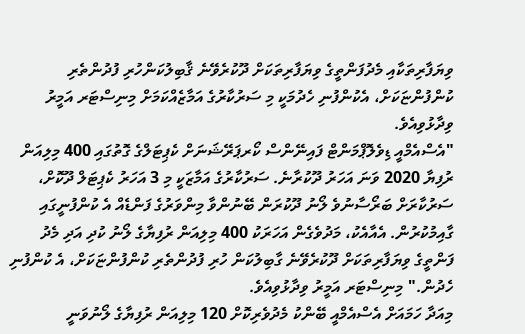ވިޔަފާރިތަކާއި މެދުފަންތީގެ ވިޔަފާރިތަކަށް ދޫކުރެވޭނެ ޤާބިލުކަންހުރި ފުދުންތެރި ކުންފުންޏަކަށް، އެކުންފުނި ހެދުމަކީ މި ސަރުކާރުގެ އަމާޒެއްކަމަށް މިނިސްޓަރ އަމީރު ވިދާޅުވިއެވެ.
"އެސްއެމްއީ ޑިވެލޮޕްމަންޓް ފައިނޭންސް ކޯރޕަރޭޝަނަށް ކެޕިޓަލްގެ ގޮތުގައި 400 މިލިއަން ރުފިޔާ 2020 ވަނަ އަހަރު ދޫކުރާނެ. ސަރުކާރުގެ އަމާޒަކީ މި 3 އަހަރު ކެޕިޓަލް ދޫކޮށް، ސަރުކާރަށް ބަރޯސާނުވެ ލޯނު ދޫކުރަން ބޭނުންވާ މިންވަރުގެ ފަންޑެއް އެ ކުންފުނީގައި ގާއިމުކުރުން. އެއާއެކު، މަދުވެގެން އަހަރަކު 400 މިލިއަން ރުފިޔާގެ ލޯނު ކުދި އަދި މެދު ފަންތީގެ ވިޔަފާރިތަކަށް ދޫކުރެވޭނެ ގާބިލުކަން ހުރި ފުދުންތެރި ކުންފުންޏަކަށް، އެ ކުންފުނި ހެދުން." މިނިސްޓަރ އަމީރު ވިދާޅުވިއެވެ.
މިއަދާ ހަމައަށް އެސްއެމްއީ ބޭންކު މެދުވެރިކޮށް 120 މިލިއަން ރުފިޔާގެ ލޯނުވަނީ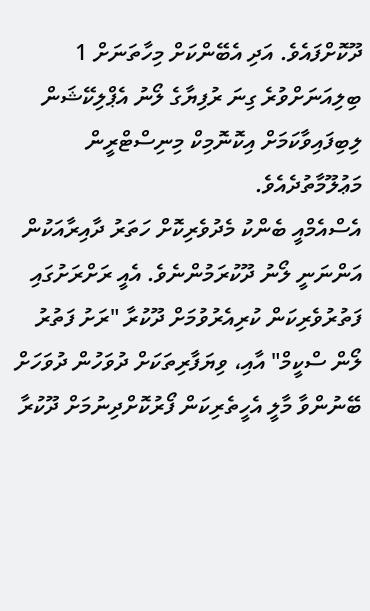ދޫކޮށްފައެވެ. އަދި އެބޭންކަށް މިހާތަނަށް 1 ބިލިއަނަށްވުރެ ގިނަ ރުފިޔާގެ ލޯނު އެޕްލިކޭޝަން ލިބިފައިވާކަމަށް އިކޮނޮމިކް މިނިސްޓްރީން މަޢުލޫމާތުދެއެވެ.
އެސްއެމްއީ ބެންކު މެދުވެރިކޮށް ހަތަރު ދާއިރާއަކުން އަންނަނީ ލޯނު ދޫކުރަމުންނެވެ. އެއީ ރަށްރަށުގައި ފަތުރުވެރިކަން ކުރިއެރުވުމަށް ދޫކުރާ "ރަށު ފަތުރު ލޯން ސްކީމް" އާއި، ވިޔަފާރިތަކަށް ދުވަހުން ދުވަހަށް ބޭނުންވާ މާލީ އެހީތެރިކަން ފޯރުކޮށްދިނުމަށް ދޫކުރާ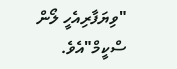"ވިޔަފާރިއެހީ ލޯން ސްކީމް"އެވެ.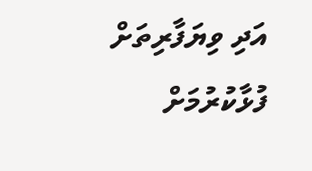އަދި ވިޔަފާރިތަށް ފުޅާކުރުމަށް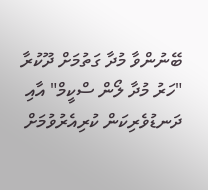ބޭނުންވާ މުދާ ގަތުމަށް ދޫކުރާ "ހަރު މުދާ ލޯން ސްކީމް" އާއި ދަނޑުވެރިކަން ކުރިއެރުވުމަށް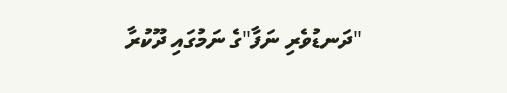"ދަނޑުވެރި ނަފާ"ގެ ނަމުގައި ދޫކުރާ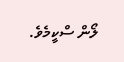ލޯން ސްކީމެވެ.